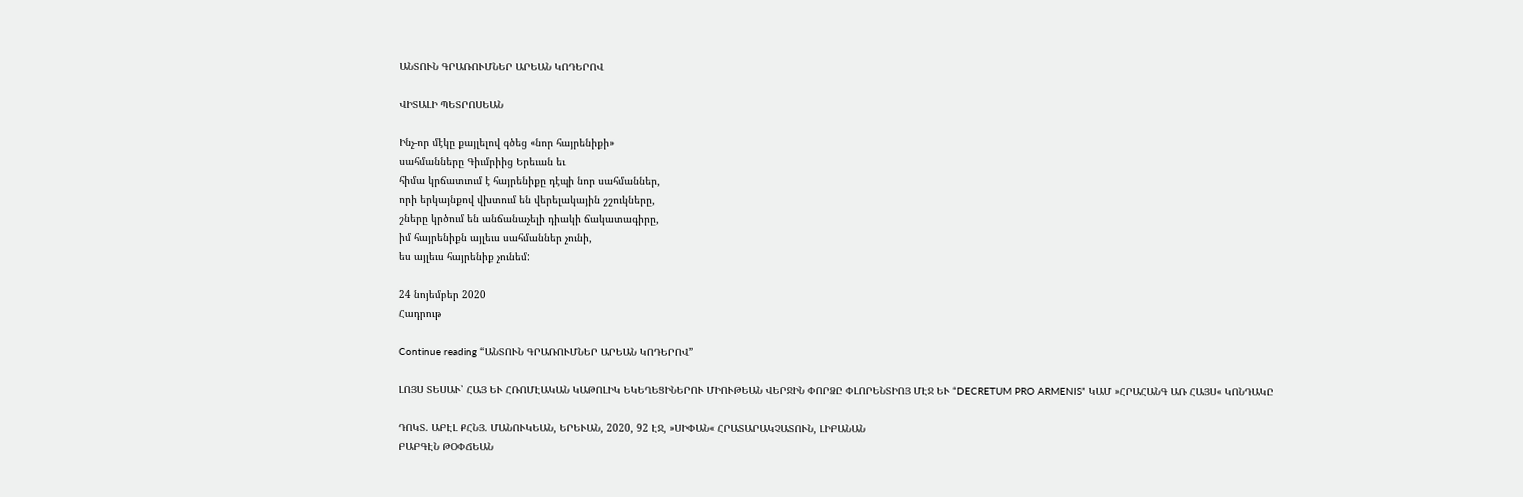ԱՆՏՈՒՆ ԳՐԱՌՈՒՄՆԵՐ ԱՐԵԱՆ ԿՈԴԵՐՈՎ

ՎԻՏԱԼԻ ՊԵՏՐՈՍԵԱՆ

Ինչ-որ մէկը քայլելով գծեց «նոր հայրենիքի»
սահմանները Գիւմրիից Երեւան եւ
հիմա կրճատւում է հայրենիքը դէպի նոր սահմաններ,
որի երկայնքով վխտում են վերելակային շշուկները,
շները կրծում են անճանաչելի դիակի ճակատագիրը,
իմ հայրենիքն այլեւս սահմաններ չունի,
ես այլեւս հայրենիք չունեմ:

24 նոյեմբեր 2020
Հադրութ

Continue reading “ԱՆՏՈՒՆ ԳՐԱՌՈՒՄՆԵՐ ԱՐԵԱՆ ԿՈԴԵՐՈՎ”

ԼՈՅՍ ՏԵՍԱՒ՝ ՀԱՅ ԵՒ ՀՌՈՄԷԱԿԱՆ ԿԱԹՈԼԻԿ ԵԿԵՂԵՑԻՆԵՐՈՒ ՄԻՈՒԹԵԱՆ ՎԵՐՋԻՆ ՓՈՐՁԸ ՓԼՈՐԵՆՏԻՈՅ ՄԷՋ ԵՒ “DECRETUM PRO ARMENIS” ԿԱՄ »ՀՐԱՀԱՆԳ ԱՌ ՀԱՅՍ« ԿՈՆԴԱԿԸ

ԴՈԿՏ. ԱԲԷԼ ՔՀՆՅ. ՄԱՆՈՒԿԵԱՆ, ԵՐԵՒԱՆ, 2020, 92 ԷՋ, »ՍԻՓԱՆ« ՀՐԱՏԱՐԱԿՉԱՏՈՒՆ, ԼԻԲԱՆԱՆ
ԲԱԲԳԷՆ ԹՕՓՃԵԱՆ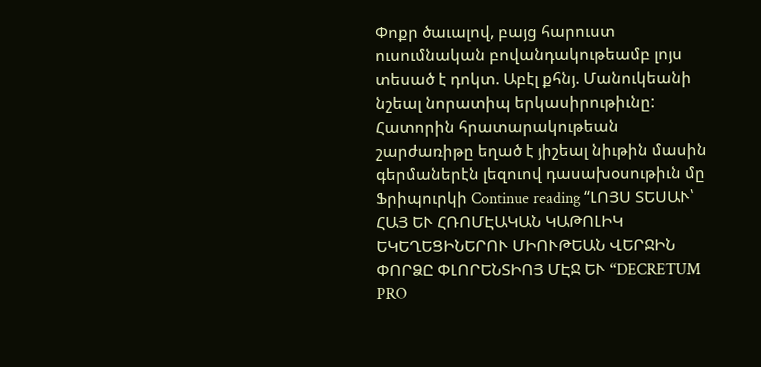Փոքր ծաւալով, բայց հարուստ ուսումնական բովանդակութեամբ լոյս տեսած է դոկտ. Աբէլ քհնյ. Մանուկեանի նշեալ նորատիպ երկասիրութիւնը:
Հատորին հրատարակութեան շարժառիթը եղած է յիշեալ նիւթին մասին գերմաներէն լեզուով դասախօսութիւն մը Ֆրիպուրկի Continue reading “ԼՈՅՍ ՏԵՍԱՒ՝ ՀԱՅ ԵՒ ՀՌՈՄԷԱԿԱՆ ԿԱԹՈԼԻԿ ԵԿԵՂԵՑԻՆԵՐՈՒ ՄԻՈՒԹԵԱՆ ՎԵՐՋԻՆ ՓՈՐՁԸ ՓԼՈՐԵՆՏԻՈՅ ՄԷՋ ԵՒ “DECRETUM PRO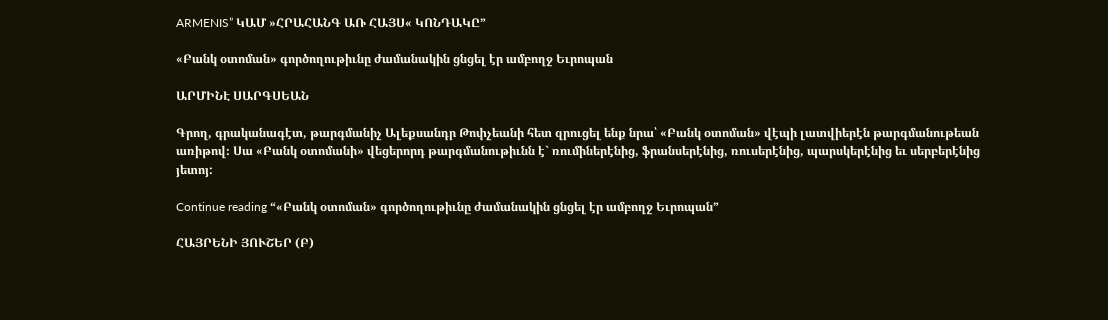ARMENIS” ԿԱՄ »ՀՐԱՀԱՆԳ ԱՌ ՀԱՅՍ« ԿՈՆԴԱԿԸ”

«Բանկ օտոման» գործողութիւնը ժամանակին ցնցել էր ամբողջ Եւրոպան

ԱՐՄԻՆԷ ՍԱՐԳՍԵԱՆ

Գրող, գրականագէտ, թարգմանիչ Ալեքսանդր Թոփչեանի հետ զրուցել ենք նրա՝ «Բանկ օտոման» վէպի լատվիերէն թարգմանութեան առիթով։ Սա «Բանկ օտոմանի» վեցերորդ թարգմանութիւնն է` ռումիներէնից, ֆրանսերէնից, ռուսերէնից, պարսկերէնից եւ սերբերէնից յետոյ:

Continue reading “«Բանկ օտոման» գործողութիւնը ժամանակին ցնցել էր ամբողջ Եւրոպան”

ՀԱՅՐԵՆԻ ՅՈՒՇԵՐ (Բ)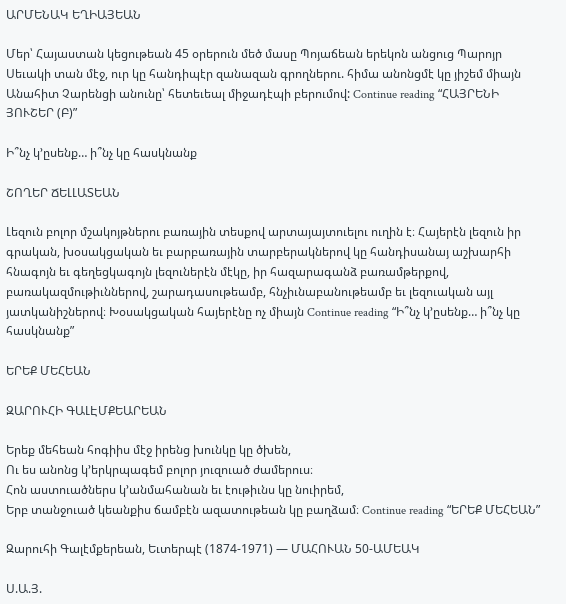ԱՐՄԵՆԱԿ ԵՂԻԱՅԵԱՆ

Մեր՝ Հայաստան կեցութեան 45 օրերուն մեծ մասը Պոյաճեան երեկոն անցուց Պարոյր Սեւակի տան մէջ, ուր կը հանդիպէր զանազան գրողներու. հիմա անոնցմէ կը յիշեմ միայն Անահիտ Չարենցի անունը՝ հետեւեալ միջադէպի բերումով: Continue reading “ՀԱՅՐԵՆԻ ՅՈՒՇԵՐ (Բ)”

Ի՞նչ կ՚ըսենք… ի՞նչ կը հասկնանք

ՇՈՂԵՐ ՃԵԼԼԱՏԵԱՆ

Լեզուն բոլոր մշակոյթներու բառային տեսքով արտայայտուելու ուղին է։ Հայերէն լեզուն իր գրական, խօսակցական եւ բարբառային տարբերակներով կը հանդիսանայ աշխարհի հնագոյն եւ գեղեցկագոյն լեզուներէն մէկը, իր հազարագանձ բառամթերքով, բառակազմութիւններով, շարադասութեամբ, հնչիւնաբանութեամբ եւ լեզուական այլ յատկանիշներով։ Խօսակցական հայերէնը ոչ միայն Continue reading “Ի՞նչ կ՚ըսենք… ի՞նչ կը հասկնանք”

ԵՐԵՔ ՄԵՀԵԱՆ

ԶԱՐՈՒՀԻ ԳԱԼԷՄՔԵԱՐԵԱՆ

Երեք մեհեան հոգիիս մէջ իրենց խունկը կը ծխեն,
Ու ես անոնց կ՚երկրպագեմ բոլոր յուզուած ժամերուս։
Հոն աստուածներս կ՚անմահանան եւ էութիւնս կը նուիրեմ,
Երբ տանջուած կեանքիս ճամբէն ազատութեան կը բաղձամ։ Continue reading “ԵՐԵՔ ՄԵՀԵԱՆ”

Զարուհի Գալէմքերեան, Եւտերպէ (1874-1971) — ՄԱՀՈՒԱՆ 50-ԱՄԵԱԿ

Ս.Ա.Յ.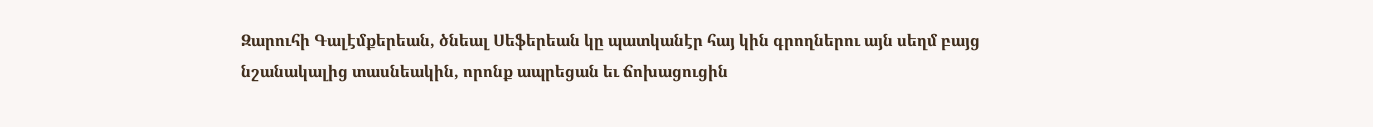Զարուհի Գալէմքերեան, ծնեալ Սեֆերեան կը պատկանէր հայ կին գրողներու այն սեղմ բայց նշանակալից տասնեակին, որոնք ապրեցան եւ ճոխացուցին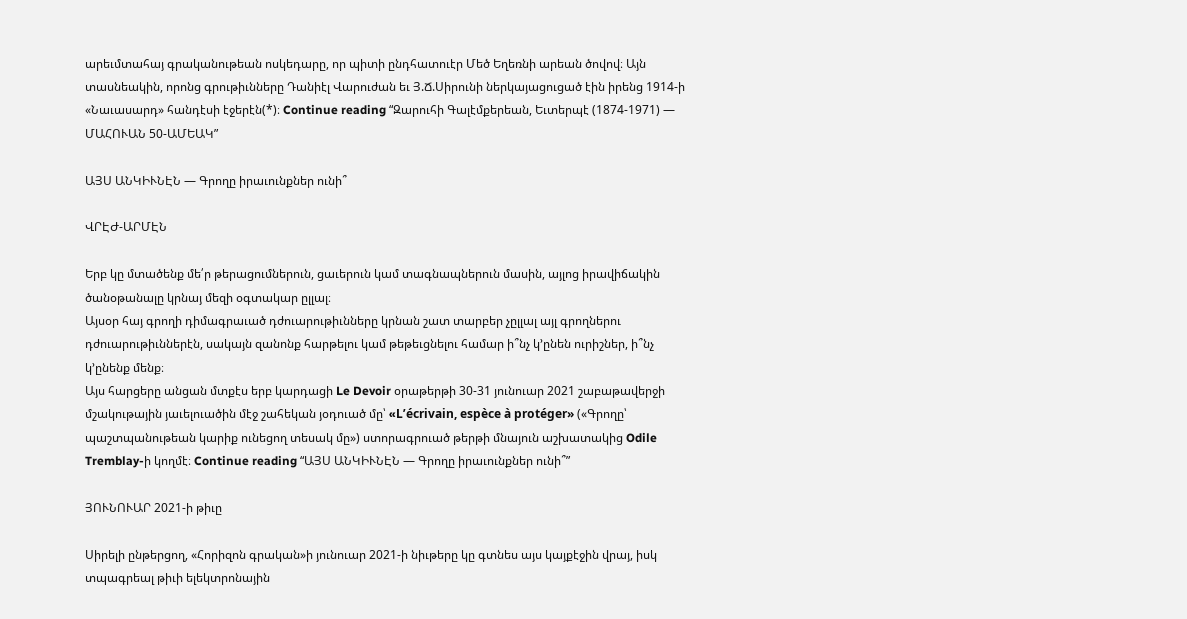արեւմտահայ գրականութեան ոսկեդարը, որ պիտի ընդհատուէր Մեծ Եղեռնի արեան ծովով։ Այն տասնեակին, որոնց գրութիւնները Դանիէլ Վարուժան եւ Յ.Ճ.Սիրունի ներկայացուցած էին իրենց 1914-ի «Նաւասարդ» հանդէսի էջերէն(*)։ Continue reading “Զարուհի Գալէմքերեան, Եւտերպէ (1874-1971) — ՄԱՀՈՒԱՆ 50-ԱՄԵԱԿ”

ԱՅՍ ԱՆԿԻՒՆԷՆ — Գրողը իրաւունքներ ունի՞

ՎՐԷԺ-ԱՐՄԷՆ

Երբ կը մտածենք մե՛ր թերացումներուն, ցաւերուն կամ տագնապներուն մասին, այլոց իրավիճակին ծանօթանալը կրնայ մեզի օգտակար ըլլալ։
Այսօր հայ գրողի դիմագրաւած դժուարութիւնները կրնան շատ տարբեր չըլլալ այլ գրողներու դժուարութիւններէն, սակայն զանոնք հարթելու կամ թեթեւցնելու համար ի՞նչ կ՚ընեն ուրիշներ, ի՞նչ կ՚ընենք մենք։
Այս հարցերը անցան մտքէս երբ կարդացի Le Devoir օրաթերթի 30-31 յունուար 2021 շաբաթավերջի մշակութային յաւելուածին մէջ շահեկան յօդուած մը՝ «L’écrivain, espèce à protéger» («Գրողը՝ պաշտպանութեան կարիք ունեցող տեսակ մը») ստորագրուած թերթի մնայուն աշխատակից Odile Tremblay-ի կողմէ։ Continue reading “ԱՅՍ ԱՆԿԻՒՆԷՆ — Գրողը իրաւունքներ ունի՞”

ՅՈՒՆՈՒԱՐ 2021-ի թիւը

Սիրելի ընթերցող, «Հորիզոն գրական»ի յունուար 2021-ի նիւթերը կը գտնես այս կայքէջին վրայ, իսկ տպագրեալ թիւի ելեկտրոնային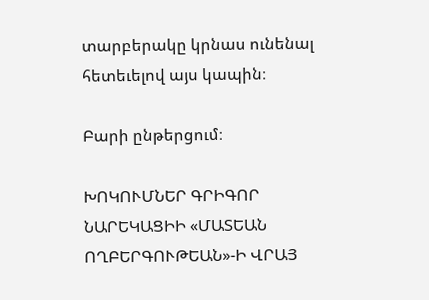տարբերակը կրնաս ունենալ հետեւելով այս կապին։

Բարի ընթերցում։

ԽՈԿՈՒՄՆԵՐ ԳՐԻԳՈՐ ՆԱՐԵԿԱՑԻԻ «ՄԱՏԵԱՆ ՈՂԲԵՐԳՈՒԹԵԱՆ»-Ի ՎՐԱՅ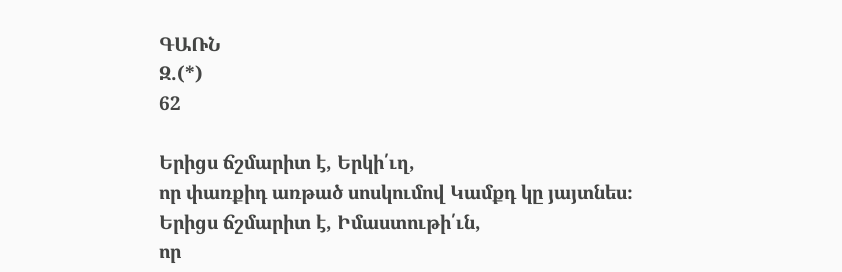ԳԱՌՆ
Զ.(*)
62

Երիցս ճշմարիտ է, Երկի՛ւղ,
որ փառքիդ առթած սոսկումով Կամքդ կը յայտնես։
Երիցս ճշմարիտ է, Իմաստութի՛ւն,
որ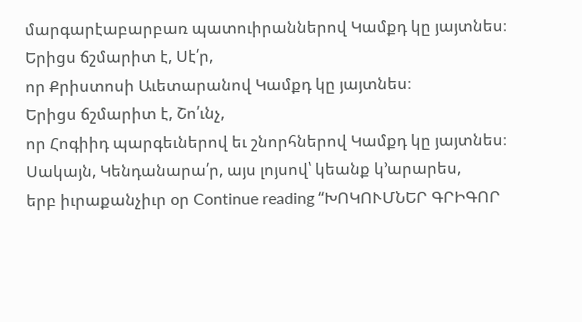մարգարէաբարբառ պատուիրաններով Կամքդ կը յայտնես։
Երիցս ճշմարիտ է, Սէ՛ր,
որ Քրիստոսի Աւետարանով Կամքդ կը յայտնես։
Երիցս ճշմարիտ է, Շո՛ւնչ,
որ Հոգիիդ պարգեւներով եւ շնորհներով Կամքդ կը յայտնես։
Սակայն, Կենդանարա՛ր, այս լոյսով՝ կեանք կ՚արարես,
երբ իւրաքանչիւր օր Continue reading “ԽՈԿՈՒՄՆԵՐ ԳՐԻԳՈՐ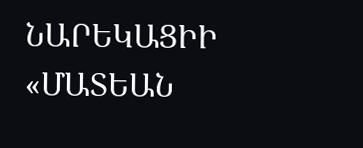ՆԱՐԵԿԱՑԻԻ «ՄԱՏԵԱՆ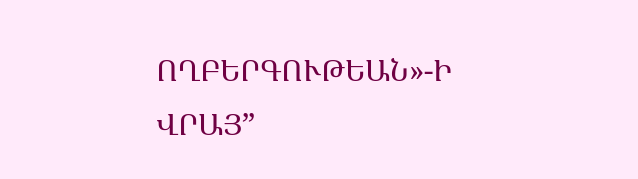ՈՂԲԵՐԳՈՒԹԵԱՆ»-Ի ՎՐԱՅ”